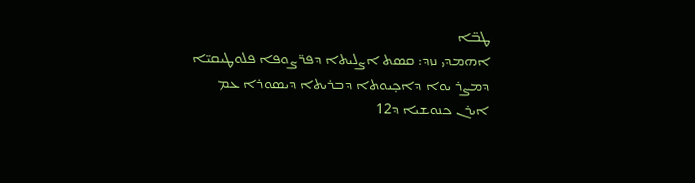ܛܒ̈ܐ
ܐܗܡܕܝ ܢܙܕ: ܩܣܬ ܐܨܠܝܬܐ ܕܦܪ̈ܨܘܦܐ ܦܠܘܛܝܩܝ̈ܐ ܕܡܨܪ ܝܘܐ ܕܐܟ̣ܝܘܬܐ ܕܒܪܝܬܐ ܕܝܣܘܪܐ ܥܡ ܐܝܪܢ ܟܢܘܫܝܐ ܕ12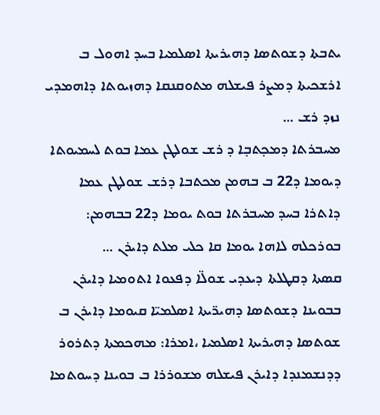ܝܬܒܬܐ ܕܫܘܬܣܐ ܕܗܝܪܝܬܐ ܐܣܠܡܝܐ ܒܚܕ ܐܗܘܠ ܒ ܐܪܫܟܝܬܐ ܕܡܨܪ ܦܝܫܠܗ ܡܬܘܩܢܩܐ ܕܗܙܝܘܬܐ ܕܐܗܡܕܝ ܢܙܕ ܪܫ …
ܡܚܒܪܬܐ ܕܡܟ̣ܬܒ̣ܐ ܕ ܪܫ ܫܘܠܛܢ ܥܡܐ ܒܘܬ ܠܚܡܝܘܬܐ ܕܝܘܡܐ ܕ22 ܒ ܒܗܡܢ ܡܟܬܒܐ ܕܪܫ ܫܘܠܛܢ ܥܡܐ ܕܐܬܪܐ ܒܚܕ ܡܚܒܪܬܐ ܒܘܬ ܝܘܡܐ ܕ22 ܒܒܗܡܢ: ܒܘܪܟܠܗ ܠܐܗܐ ܝܘܡܐ ܩܐ ܟܠܝ ܡܠܬ ܕܐܝܪܢ …
ܩܣܬܐ ܕܩܛܠܬܐ ܕܝܥܕܝ ܫܘܠ̈ܐ ܕܦܥܘܐ ܐܬܘܡܝܐ ܕܐܝܪܢ ܒܒܘܝܢܐ ܕܫܘܬܣܐ ܕܗܝܪ̈ܝܬܐ ܐܣܠܡܝ̈ܐ ܩܝܘܡܐ ܕܐܝܪܢ ܒ ܫܘܬܣܐ ܕܗܝܪܝܬܐ ܐܣܠܡܝܐ ،ܐܡܪܐ: ܡܗܟܡܬܐ ܕܬܪܘܪ ܕܕܢܫܡܢܕܐ ܕܐܝܪܢ ܦܝܫܠܗ ܡܫܘܪܪܐ ܒ ܒܘܝܢܐ ܕܚܘܬܡܐ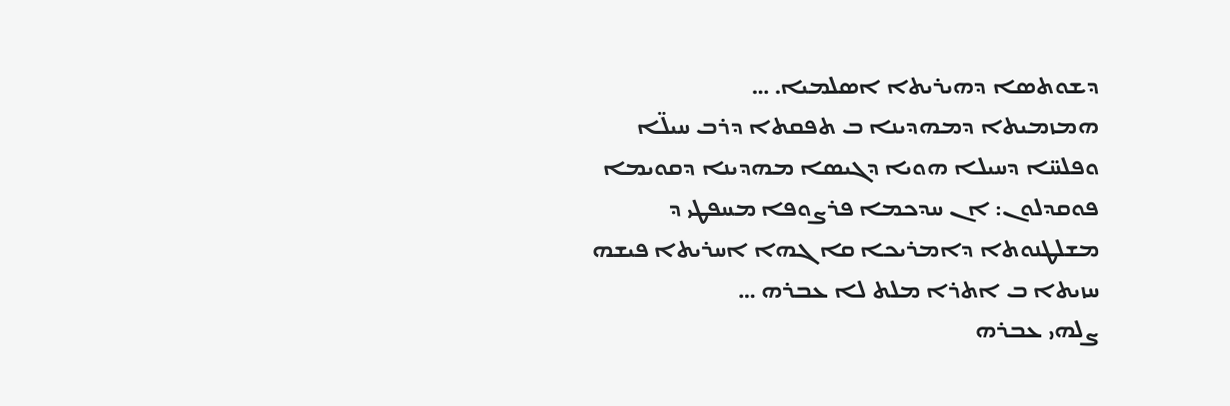ܕܫܘܬܣܐ ܕܗܝܪܝܬܐ ܐܣܠܡܝܐ. …
ܗܡܙܡܝܬܐ ܕܡܗܕܝܢܐ ܒ ܬܦܩܬܐ ܕܪܒ ܚܝܠ̈ܐ ܘܦܠܚ̈ܐ ܕܚܝܠܐ ܗܘܝܐ ܕܓܝܣܐ ܡܗܕܝܢܐ ܕܩܘܝܡܐ ܦܘܩܕܠܘܢ: ܐܢ ܚܕܟܡܐ ܦܪܨܘܦܐ ܡܚܦܛܝ ܕ ܡܫܠܛܢܘܬܐ ܕܐܡܪܝܟܐ ܩܐ ܓܗܐ ܐܚܪܝܬܐ ܦܝܫܗ ܚܙܝܬܐ ܒ ܐܬܪܐ ܡܠܬ ܠܐ ܥܒܪܗ …
ܨܠܗܝ ܥܒܪܗ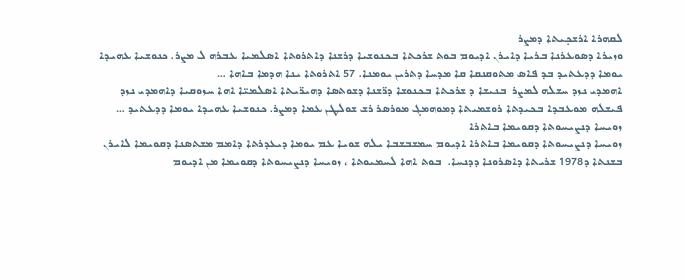ܠܩܗܪܐ ܐܪܫܟ̣ܝܬܐ ܕܡܨܪ
ܘܙܝܪܐ ܕܣܘܥܪܢܐ ܒܪܝܐ ܕܐܝܪܢ ܐܕܝܘܡ ܒܘܬ ܫܪܟܬܐ ܒܟܢܘܫܝܐ ܕܪܫܢܐ ܕܐܬܪܘܬܐ ܐܣܠܡܝܐ ܥܒܪܗ ܠ ܡܨܪ. ܟܢܘܫܝܐ ܥܗܝܕܐ ܝܘܡܐ ܕܕܥܬܝܕ ܒܕ ܦܐܣ ܡܬܘܩܢܩܐ ܩܐ ܡܕܚܐ ܕܬܪܝܢ ܝܘܡܢܐ. 57 ܐܬܪܘܬܐ ܝܢܐ ܗܕܡܐ ܒܐܗܐ …
ܐܗܡܕܝ ܢܙܕ ܚܫܠܗ ܠܡܨܪ  ܒܢܝܫܐ ܕ ܫܪܟܬܐ ܒܟܢܘܫܐ ܕܪ̈ܫܢܐ ܕܫܘܬܣܐ ܕܗܝܪ̈ܝܬܐ ܐܣܠܡܝ̈ܐ ܐܗܐ ܚܙܘܩܝܐ ܕܐܗܡܕܝ ܢܙܕ ܦܝܫܠܗ ܡܘܥܒܕܐ ܒܟܝܕܬܐ ܪܘܫܡܝܬܐ ܕܡܘܗܡܓ ܡܘܪܣܪ ܪܫ ܫܘܠܛܢ ܥܡܐ ܕܡܨܪ. ܟܢܘܫܝܐ ܥܗܝܕܐ ܝܘܡܐ ܕܕܥܬܝܕ …
ܙܘܝܚܐ ܕܢܨܝܚܘܬܐ ܕܩܘܝܡܐ ܒܐܬܪܐ
ܙܘܝܚܐ ܕܢܨܝܚܘܬܐ ܕܩܘܝܡܐ ܒܐܬܪܐ ܐܕܝܘܡ ܚܡܫܒܫܒܐ ܝܠܗ ܫܘܝܐ ܥܡ ܝܘܡܐ ܕܝܥܕܪܬܐ ܕܐܡܡ ܡܫܬܣܢܐ ܕܩܘܝܡܐ ܠܐܝܪܢ ܒܫܢܬܐ ܕ1978 ܫܪܝܬܐ ܕܐܣܪܘܢܐ ܕܕܢܚܐ.  ܒܘܬ ܐܗܐ ܠܚܡܝܘܬܐ ، ܙܘܝܚܐ ܕܢܨܝܚܘܬܐ ܕܩܘܝܡܐ ܡܢ ܐܕܝܘܡ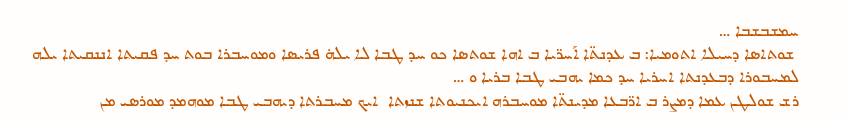ܚܡܫܒܫܒܐ …
 ܫܘܬܐܣܐ ܕܚܝܠܐ ܐܬܘܡܝܐ: ܒ ܥܕܢܬ̈ܐ ܐܰܚܪ̈ܝܐ ܒ ܐܗܐ ܫܘܬܣܐ ܟܘ ܚܕ ܛܒܐ ܠܐ ܝܠܗ̇ ܦܪܝܣܐ ܘܡܘܚܒܪܐ ܒܘܬ ܚܕ ܦܩܝܬܐ ܐܢܢܩܝܬܐ ܝܠܗ ܠܡܚܒܘܪܐ ܕܒܥܕܢܬܐ ܐܚܪܝܐ ܚܕ ܟܡܐ ܝܗܒܝ ܛܒܐ ܒܪܝܐ ܘ …
ܪܫ ܫܘܠܛܢ ܥܡܐ ܕܡܨܪ ܒ ܐܪ̈ܒܥܐ ܡܕܝܢܬ̈ܐ ܡܘܚܒܪܗ ܐܝܟܢܝܘܬܐ ܫܢܙܬܐ  ܐܝܟ ܡܚܒܪܬܐ ܕܝܗܒܝ ܛܒܐ ܡܘܗܡܕ ܡܘܪܣܝ ܡܢ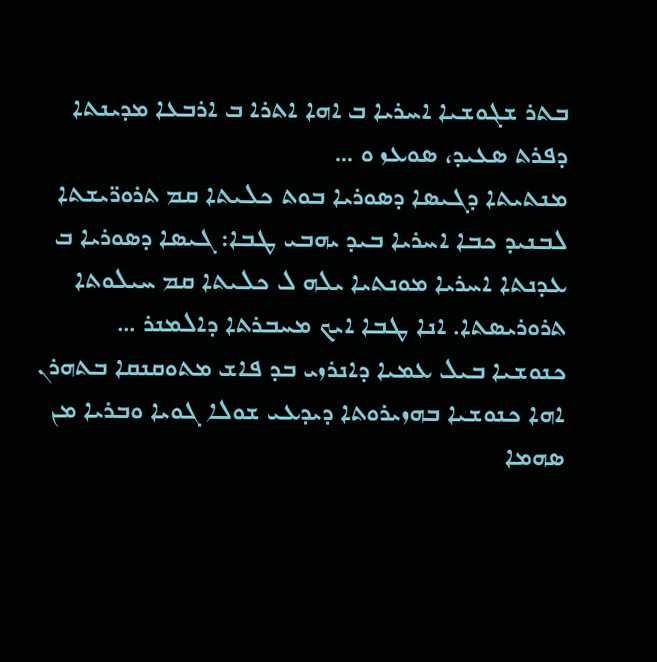ܒܬܪ ܫܓܘܫܝܐ ܐܚܪܝܐ ܒ ܐܗܐ ܐܬܪܐ ܒ ܐܪܒܥܐ ܡܕܝܢܬܐ ܕܦܪܬ ܣܥܝܕ، ܣܘܥܙ ܘ …
ܡܢܬܝܬܐ ܕܓܝܣܐ ܕܣܘܪܝܐ ܒܘܬ ܟܠܝܬܐ ܩܡ ܬܪܘܪ̈ܝܫܬܐ  ܠܒܢܝܕ ܟܒܐ ܐܚܪܝܐ ܒܝܕ ܝܗܒܝ ܛܒܐ: ܓܝܣܐ ܕܣܘܪܝܐ ܒ ܥܕܢܬܐ ܐܚܪܝܐ ܡܘܢܬܝܐ ܝܠܗ ܠ ܟܠܝܬܐ ܩܡ ܚܝܠܘܬܐ ܬܪܘܪܝܣܬܐ. ܐܢܐ ܛܒܐ ܐܝܟ ܡܚܒܪܬܐ ܕܐܠܡܢܪ …
ܟܢܘܫܝܐ ܒܝܠ ܥܡܝܐ ܕܐܢܪܙܝ ܒܕ ܦܐܫ ܡܬܘܩܢܩܐ ܒܬܗܪܢ  ܐܗܐ ܟܢܘܫܝܐ ܒܗܙܝܪܘܬܐ ܕܝܕܥܝ ܫܘܠܐ ܓܘܝܐ ܘܒܪܝܐ ܡܢ ܣܗܡܐ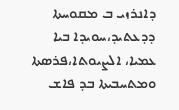ܕܐܢܪܙܝ ܒ ܡܩܘܚܬܐ ܕܕܥܬܝܕ،ܚܘܝܕܐ ܒܝܐ ܥܡܝܐ، ܐܠܨܝܘܬܐ،ܦܪܣܬܐ ܘܡܬܚܒܝܬܐ ܒܕ ܦܐܫ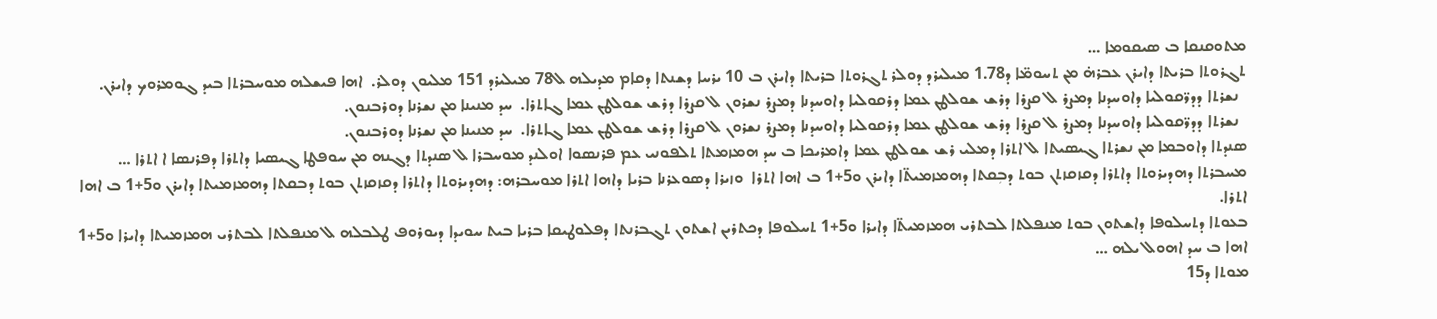ܡܬܘܩܢܩܐ ܒ ܣܝܩܘܡܐ …
ܬܓܪܘܬܐ ܒܪܝܬܐ ܕܐܝܪܢ ܥܒܪܗ̇ ܡܢ ܬܚܘܡ̈ܐ ܕ1.78 ܡܝܠܝܪܕ ܕܘܠܪ ܬܓܪܘܬܐ ܒܪܝܬܐ ܕܐܝܪܢ ܒ 10 ܝܪܚܐ ܕܫܢܬܐ ܕܩܐܡ ܡܕܝܠܗ ܠ78 ܡܝܠܝܪܕ 151 ܡܠܝܘܢ ܕܘܠܪ.  ܐܗܐ ܦܝܫܠܗ ܡܘܚܒܪܬܐ ܒܝܕ ܓܘܡܪܘܟ ܕܐܝܪܢ.
  ܢܫܪܬܐ ܕܕܪ̈ܩܘܠܝܐ ܕܐܘܚܕܢܐ ܕܡܨܪ ܠ ܩܨܪܐ ܕܪܫ ܫܘܠܛܢ ܥܡܐ ܕܪܩܘܠܝܐ ܕܐܘܚܕܢܐ ܕܡܨܪ ܢܫܪܘܢ ܠ ܩܨܪܐ ܕܪܫ ܫܘܠܛܢ ܥܡܐ ܓܐܬܪܐ.  ܚܕ ܡܢܝܢܐ ܡܢ ܢܫܪܢܐ ܕܘܪܒܢܘܢ.
  ܢܫܪܬܐ ܕܕܪ̈ܩܘܠܝܐ ܕܐܘܚܕܢܐ ܕܡܨܪ ܠ ܩܨܪܐ ܕܪܫ ܫܘܠܛܢ ܥܡܐ ܕܪܩܘܠܝܐ ܕܐܘܚܕܢܐ ܕܡܨܪ ܢܫܪܘܢ ܠ ܩܨܪܐ ܕܪܫ ܫܘܠܛܢ ܥܡܐ ܓܐܬܪܐ.  ܚܕ ܡܢܝܢܐ ܡܢ ܢܫܪܢܐ ܕܘܪܒܢܘܢ.
ܣܢܕܬܐ ܕܐܘܒܡܐ ܡܢ ܢܫܪܬܐ ܓܝܣܝܬܐ ܠ ܐܬܪܐ ܕܡܠܝ ܪܫ ܫܘܠܛܢ ܥܡܐ ܕܐܡܪܝܟܐ ܒ ܚܕ ܗܡܙܡܬܐ ܬܠܦܘܢܝ ܥܡ ܦܪܢܣܘܐ ܐܘܠܢܕ ܡܘܚܒܪܐ ܠ ܣܢܕܬܐ ܕܓܢܗ ܡܢ ܚܘܦܛܐ ܓܝܣܝܐ ܕܐܬܪܐ ܕܦܪܢܣܐ ܐ ܐܬܪܐ …
ܡܚܒܪܬܐ ܕܗܕܝܪܘܬܐ ܕܐܬܪܐ ܕܩܙܩܙܬܢ ܒܘܬ ܕܒܼܩܬܐ ܕܗܡܙܡܝܬ̈ܐ ܕܐܝܪܢ ܘ5+1 ܒ ܐܗܐ ܐܬܪܐ  ܘܙܝܪܐ ܕܣܘܥܪܢܐ ܒܪܝܐ ܕܐܗܐ ܐܬܪܐ ܡܘܚܒܪܗ: ܕܗܕܝܪܘܬܐ ܕܐܬܪܐ ܕܩܙܩܙܬܢ ܒܘܬ ܕܒܩܬܐ ܕܗܡܙܡܝܬܐ ܕܐܝܪܢ ܘ5+1 ܒ ܐܗܐ ܐܬܪܐ.
ܒܥܘܬܐ ܕܬܚܠܘܦܐ ܕܐܫܬܘܢ ܒܘܬ ܡܢܦܠܬܐ ܠܒܬܪܝ ܗܡܙܡܝܬ̈ܐ ܕܐܝܪܐ ܘ5+1 ܬܚܠܘܦܐ ܕܟܬܪܝܢ ܐܫܬܘܢ ܬܓܒܪܢܬܐ ܕܦܠܘܛܝܩܐ ܒܪܝܐ ܒܝܬ ܚܘܝܕܐ ܕܝܘܪܘܦ ܛܠܒܠܗ ܠ ܡܢܦܠܬܐ ܠܒܬܪܝ ܗܡܙܡܝܬܐ ܕܐܝܪܐ ܘ5+1  ܐܗܐ ܒ ܚܕ ܐܗܘܠ ܝܠܗ …
ܡܘܬܐ ܕ15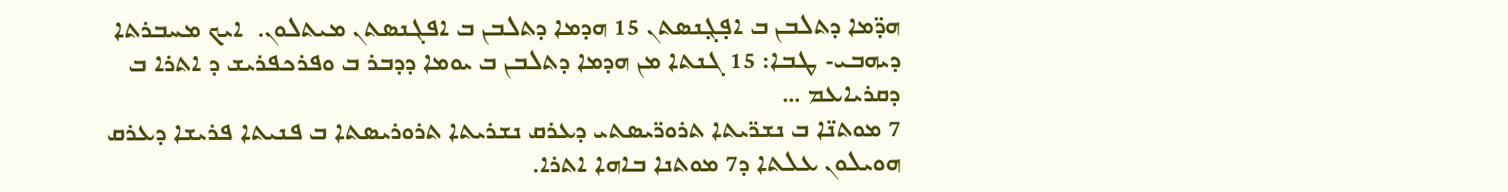ܗܕ̈ܡܐ ܕܬܠܒܢ ܒ ܐܦ̣ܓ̣ܢܣܬܢ 15 ܗܕܡܐ ܕܬܠܒܢ ܒ ܐܦܓܢܣܬܢ ܡܝܬܠܘܢ.  ܐܝܟ ܡܚܒܪܬܐ ܕܝܗܒܝ- ܛܒܐ: 15 ܓܢܬܐ ܡܢ ܗܕܡܐ ܕܬܠܒܢ ܒ ܝܘܡܐ ܕܕܒܪ ܒ ܘܦܪܟܦܪܝܫ ܕ ܐܬܪܐ ܒ ܕܩܪܝܐܥܡ …
7 ܡܘܬܢ̈ܐ ܒ ܢܫܪ̈ܝܬܐ ܬܪܘܪ̈ܝܣܬܝ ܕܥܪܩ ܢܫܪܝܬܐ ܬܪܘܪܝܣܬܐ ܒ ܦܢܝܬܐ ܦܪܝܫܐ ܕܥܪܩ ܗܘܝܠܘܢ ܥܠܬܐ ܕ7 ܡܘܬܢܐ ܒܐܗܐ ܐܬܪܐ.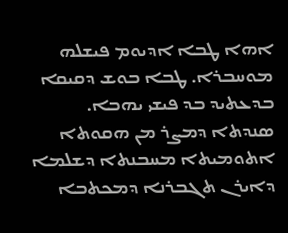ܐܗܐ ܛܒܐ ܐܕܝܘܡ ܦܝܫܠܗ ܡܘܚܒܪܐ. ܛܒܐ ܒܘܫ ܕܩܝܩܐ ܒܕܥܬܝܕ ܒܕ ܦܝܫܝ ܝܗܒܐ.
ܣܢܕܬܐ ܕܡܨܪ ܡܢ ܗܩܘܬܐ ܐܬܘܡܝܬܐ ܡܚܒܢܬܐ ܕܫܠܡܐ ܕܐܝܪܢ ܬܓܒܪܢܐ ܕܡܟܬܒܐ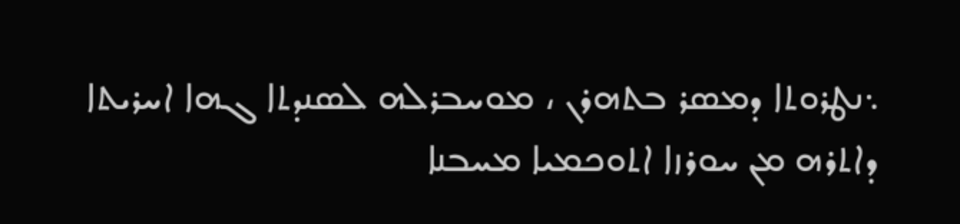܆ܢܛܪܘܬܐ ܕܡܣܪ ܒܬܗܪܢ ، ܡܘܚܒܪܠܗ ܠܣܢܕܬܐ ܓܗܐ ܐܚܪܝܬܐ ܕܐܬܪܗ ܡܢ ܚܘܪܙܐ ܐܬܘܟܡܝܐ ܡܚܒܢܐ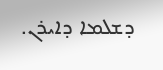ܕܫܠܡܐ ܕܐܝܪܢ.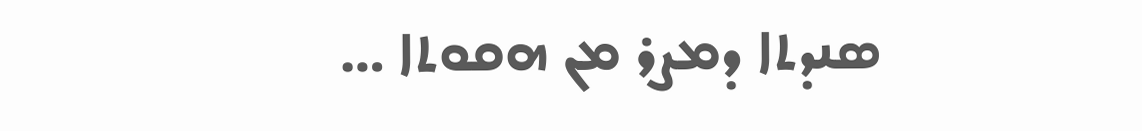ܣܢܕܬܐ ܕܡܨܪ ܡܢ ܗܩܘܬܐ …